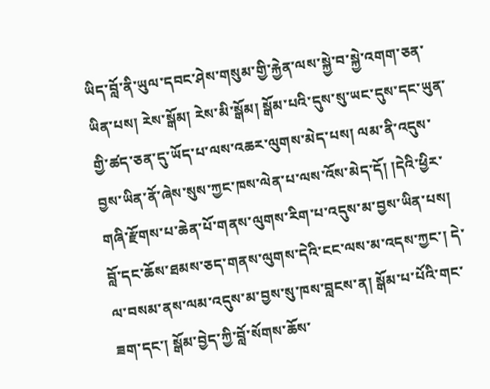ཡིད་བློ་ནི་ཡུལ་དབང་ཤེས་གསུམ་གྱི་རྐྱེན་ལས་སྐྱེ་བ་སྐྱེ་འགག་ཅན་ཡིན་པས། རེས་སྒོམ། རེས་མི་སྒོམ། སྒོམ་པའི་དུས་སུ་ཡང་དུས་དང་ཡུན་གྱི་ཚད་ཅན་དུ་ཡོད་པ་ལས་འཆར་ལུགས་མེད་པས། ལམ་ནི་འདུས་བྱས་ཡིན་ནོ་ཞེས་སུས་ཀྱང་ཁས་ལེན་པ་ལས་འོས་མེད་དོ། །དེའི་ཕྱིར་གཞི་རྫོགས་པ་ཆེན་པོ་གནས་ལུགས་རིག་པ་འདུས་མ་བྱས་ཡིན་པས། བློ་དང་ཆོས་ཐམས་ཅད་གནས་ལུགས་དེའི་ངང་ལས་མ་འདས་ཀྱང་། དེ་ལ་བསམ་ནས་ལམ་འདུས་མ་བྱས་སུ་ཁས་བླངས་ན། སྒོམ་པ་པོའི་གང་ཟག་དང་། སྒོམ་བྱེད་ཀྱི་བློ་སོགས་ཆོས་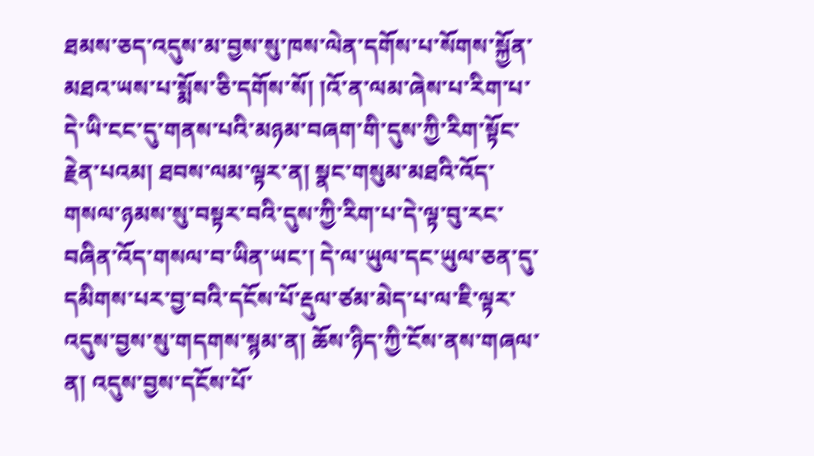ཐམས་ཅད་འདུས་མ་བྱས་སུ་ཁས་ལེན་དགོས་པ་སོགས་སྐྱོན་མཐའ་ཡས་པ་སྨོས་ཅི་དགོས་སོ། །འོ་ན་ལམ་ཞེས་པ་རིག་པ་དེ་ཡི་ངང་དུ་གནས་པའི་མཉམ་བཞག་གི་དུས་ཀྱི་རིག་སྟོང་རྗེན་པའམ། ཐབས་ལམ་ལྟར་ན། སྣང་གསུམ་མཐའི་འོད་གསལ་ཉམས་སུ་བསྟར་བའི་དུས་ཀྱི་རིག་པ་དེ་ལྟ་བུ་རང་བཞིན་འོད་གསལ་བ་ཡིན་ཡང་། དེ་ལ་ཡུལ་དང་ཡུལ་ཅན་དུ་དམིགས་པར་བྱ་བའི་དངོས་པོ་རྡུལ་ཙམ་མེད་པ་ལ་ཇི་ལྟར་འདུས་བྱས་སུ་གདགས་སྙམ་ན། ཆོས་ཉིད་ཀྱི་ངོས་ནས་གཞལ་ན། འདུས་བྱས་དངོས་པོ་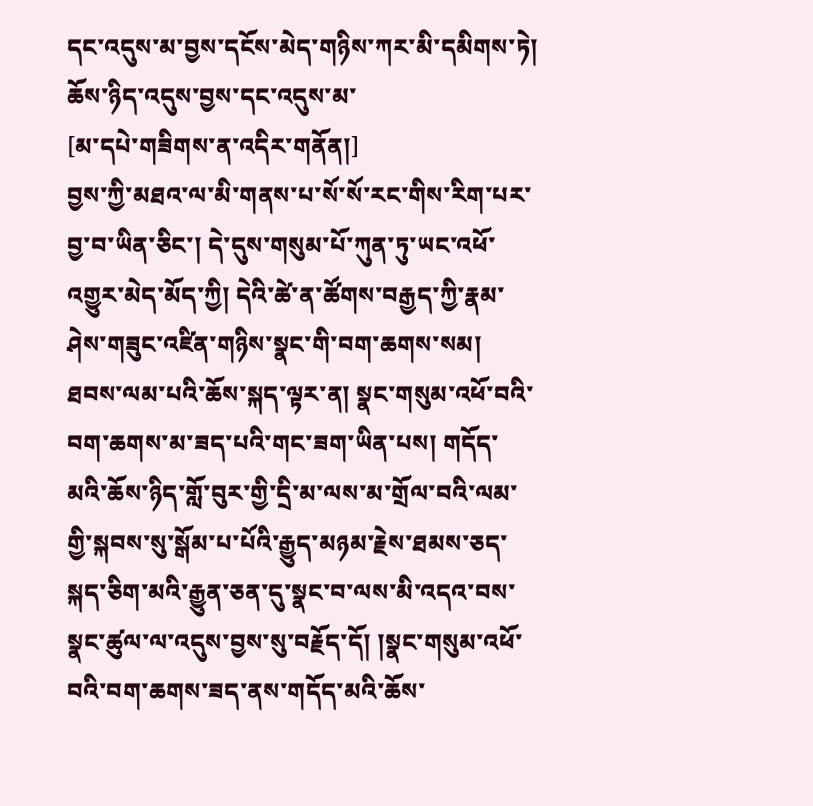དང་འདུས་མ་བྱས་དངོས་མེད་གཉིས་ཀར་མི་དམིགས་ཏེ། ཆོས་ཉིད་འདུས་བྱས་དང་འདུས་མ་
[མ་དཔེ་གཟིགས་ན་འདིར་གནོན།]
བྱས་ཀྱི་མཐའ་ལ་མི་གནས་པ་སོ་སོ་རང་གིས་རིག་པར་བྱ་བ་ཡིན་ཅིང་། དེ་དུས་གསུམ་པོ་ཀུན་ཏུ་ཡང་འཕོ་འགྱུར་མེད་མོད་ཀྱི། དེའི་ཚེ་ན་ཚོགས་བརྒྱད་ཀྱི་རྣམ་ཤེས་གཟུང་འཛིན་གཉིས་སྣང་གི་བག་ཆགས་སམ། ཐབས་ལམ་པའི་ཆོས་སྐད་ལྟར་ན། སྣང་གསུམ་འཕོ་བའི་བག་ཆགས་མ་ཟད་པའི་གང་ཟག་ཡིན་པས། གདོད་མའི་ཆོས་ཉིད་གློ་བུར་གྱི་དྲི་མ་ལས་མ་གྲོལ་བའི་ལམ་གྱི་སྐབས་སུ་སྒོམ་པ་པོའི་རྒྱུད་མཉམ་རྗེས་ཐམས་ཅད་སྐད་ཅིག་མའི་རྒྱུན་ཅན་དུ་སྣང་བ་ལས་མི་འདའ་བས་སྣང་ཚུལ་ལ་འདུས་བྱས་སུ་བརྗོད་དོ། །སྣང་གསུམ་འཕོ་བའི་བག་ཆགས་ཟད་ནས་གདོད་མའི་ཆོས་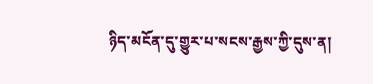ཉིད་མངོན་དུ་གྱུར་པ་སངས་རྒྱས་ཀྱི་དུས་ན།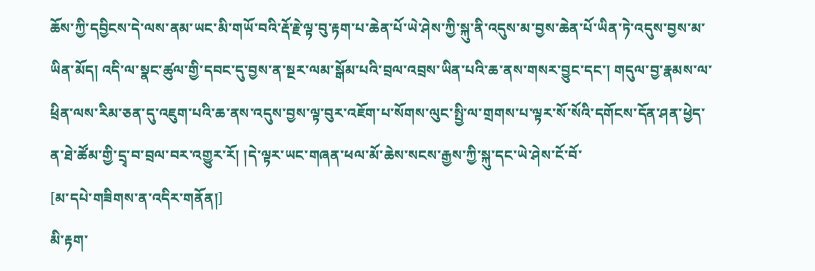ཆོས་ཀྱི་དབྱིངས་དེ་ལས་ནམ་ཡང་མི་གཡོ་བའི་རྡོ་རྗེ་ལྟ་བུ་རྟག་པ་ཆེན་པོ་ཡེ་ཤེས་ཀྱི་སྐུ་ནི་འདུས་མ་བྱས་ཆེན་པོ་ཡིན་ཏེ་འདུས་བྱས་མ་ཡིན་མོད། འདི་ལ་སྣང་ཚུལ་གྱི་དབང་དུ་བྱས་ན་སྔར་ལམ་སྒོམ་པའི་བྲལ་འབྲས་ཡིན་པའི་ཆ་ནས་གསར་བྱུང་དང་། གདུལ་བྱ་རྣམས་ལ་ཕྲིན་ལས་རིམ་ཅན་དུ་འཇུག་པའི་ཆ་ནས་འདུས་བྱས་ལྟ་བུར་འཇོག་པ་སོགས་ལུང་སྤྱི་ལ་གྲགས་པ་ལྟར་སོ་སོའི་དགོངས་དོན་ཤན་ཕྱེད་ན་ཐེ་ཚོམ་གྱི་དྲྭ་བ་བྲལ་བར་འགྱུར་རོ། །དེ་ལྟར་ཡང་གཞན་ཕལ་མོ་ཆེས་སངས་རྒྱས་ཀྱི་སྐུ་དང་ཡེ་ཤེས་ངོ་བོ་
[མ་དཔེ་གཟིགས་ན་འདིར་གནོན།]
མི་རྟག་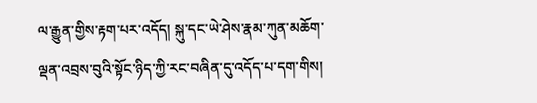ལ་རྒྱུན་གྱིས་རྟག་པར་འདོད། སྐུ་དང་ཡེ་ཤེས་རྣམ་ཀུན་མཆོག་ལྡན་འབྲས་བུའི་སྟོང་ཉིད་ཀྱི་རང་བཞིན་དུ་འདོད་པ་དག་གིས།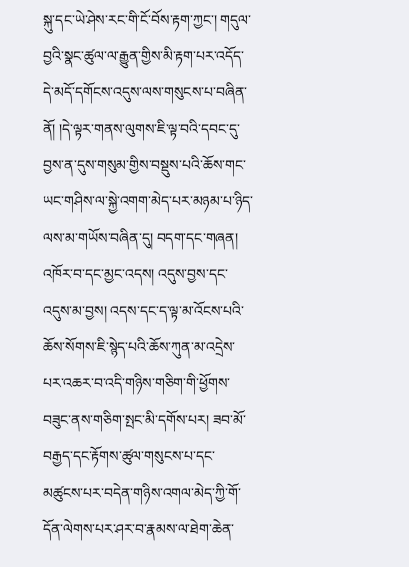སྐུ་དང་ཡེ་ཤེས་རང་གི་ངོ་བོས་རྟག་ཀྱང་། གདུལ་བྱའི་སྣང་ཚུལ་ལ་རྒྱུན་གྱིས་མི་རྟག་པར་འདོད་དེ་མདོ་དགོངས་འདུས་ལས་གསུངས་པ་བཞིན་ནོ། །དེ་ལྟར་གནས་ལུགས་ཇི་ལྟ་བའི་དབང་དུ་བྱས་ན་དུས་གསུམ་གྱིས་བསྡུས་པའི་ཆོས་གང་ཡང་གཤིས་ལ་སྐྱེ་འགག་མེད་པར་མཉམ་པ་ཉིད་ལས་མ་གཡོས་བཞིན་དུ། བདག་དང་གཞན། འཁོར་བ་དང་མྱང་འདས། འདུས་བྱས་དང་འདུས་མ་བྱས། འདས་དང་ད་ལྟ་མ་འོངས་པའི་ཆོས་སོགས་ཇི་སྙེད་པའི་ཆོས་ཀུན་མ་འདྲེས་པར་འཆར་བ་འདི་གཉིས་གཅིག་གི་ཕྱོགས་བཟུང་ནས་གཅིག་སྤང་མི་དགོས་པར། ཟབ་མོ་བརྒྱད་དང་རྟོགས་ཚུལ་གསུངས་པ་དང་མཚུངས་པར་བདེན་གཉིས་འགལ་མེད་ཀྱི་གོ་དོན་ལེགས་པར་ཤར་བ་རྣམས་ལ་ཐེག་ཆེན་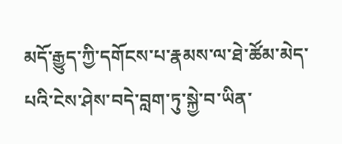མདོ་རྒྱུད་ཀྱི་དགོངས་པ་རྣམས་ལ་ཐེ་ཚོམ་མེད་པའི་ངེས་ཤེས་བདེ་བླག་ཏུ་སྐྱེ་བ་ཡིན་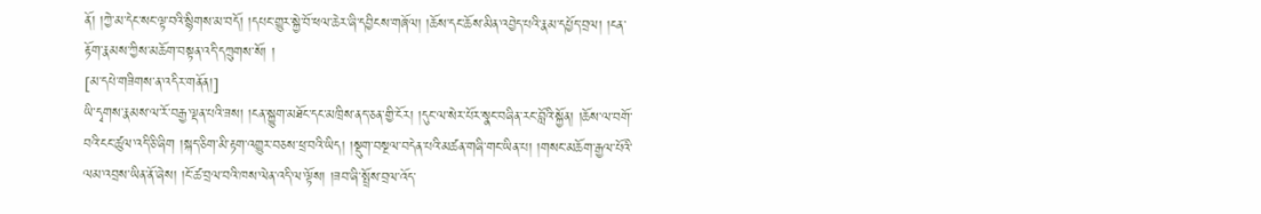ནོ། །ཀྱེ་མ་དེང་སང་ལྟ་བའི་སྙིགས་མ་བདོ། །དཔང་གྱུར་སྐྱེ་བོ་ཕལ་ཆེར་ཞི་དབྱིངས་གཞོལ། །ཆོས་དང་ཆོས་མིན་འབྱེད་པའི་རྣམ་དཔྱོད་བྲལ། །ངན་རྟོག་རྣམས་ཀྱིས་མཆོག་བསྟན་འདི་དཀྲུགས་སོ། །
[མ་དཔེ་གཟིགས་ན་འདིར་གནོན།]
ཡི་དྭགས་རྣམས་ལ་རོ་བརྒྱ་ལྡན་པའི་ཟས། །ངན་སྐྱུག་མཐོང་དང་མཁྲིས་ནད་ཅན་གྱི་ངོར། །དུང་ལ་སེར་པོར་སྣང་བཞིན་རང་བློའི་སྐྱོན། །ཆོས་ལ་བགོ་བའི་ངང་ཚུལ་འདི་ཅི་ཞིག །སྐད་ཅིག་མི་རྟག་འགྱུར་བཅས་ཕྲ་བའི་ཡིད། །སྡུག་བསྔལ་བདེན་པའི་མཚན་གཞི་གང་ཡིན་པ། །གསང་མཆོག་རྒྱལ་པོའི་ལམ་འབྲས་ཡིན་ནོ་ཞེས། །ངོ་ཚ་བྲལ་བའི་ཁས་ལེན་འདི་ལ་ལྟོས། །ཟབ་ཞི་སྤྲོས་བྲལ་འོད་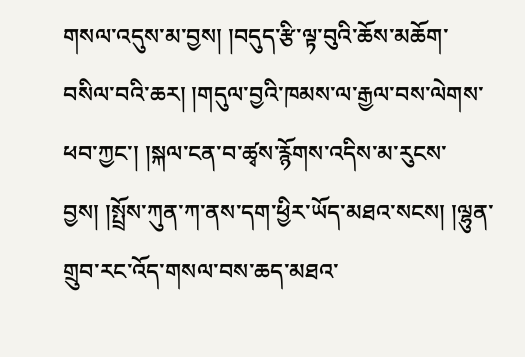གསལ་འདུས་མ་བྱས། །བདུད་རྩི་ལྟ་བུའི་ཆོས་མཆོག་བསིལ་བའི་ཆར། །གདུལ་བྱའི་ཁམས་ལ་རྒྱལ་བས་ལེགས་ཕབ་ཀྱང་། །སྐལ་ངན་བ་ཚྭས་རྙོགས་འདིས་མ་རུངས་བྱས། །སྤྲོས་ཀུན་ཀ་ནས་དག་ཕྱིར་ཡོད་མཐའ་སངས། །ལྷུན་གྲུབ་རང་འོད་གསལ་བས་ཆད་མཐའ་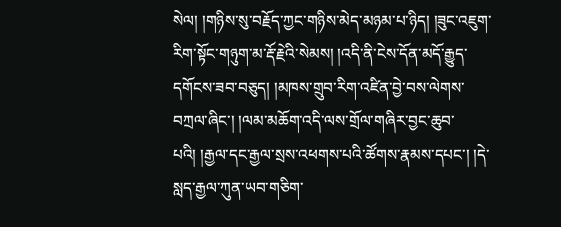སེལ། །གཉིས་སུ་བརྗོད་ཀྱང་གཉིས་མེད་མཉམ་པ་ཉིད། །ཟུང་འཇུག་རིག་སྟོང་གཉུག་མ་རྡོ་རྗེའི་སེམས། །འདི་ནི་ངེས་དོན་མདོ་རྒྱུད་དགོངས་ཟབ་བཅུད། །མཁས་གྲུབ་རིག་འཛིན་བྱེ་བས་ལེགས་བཀྲལ་ཞིང་། །ལམ་མཆོག་འདི་ལས་གྲོལ་གཞིར་བྱང་ཆུབ་པའི། །རྒྱལ་དང་རྒྱལ་སྲས་འཕགས་པའི་ཚོགས་རྣམས་དཔང་། །དེ་སླད་རྒྱལ་ཀུན་ཡབ་གཅིག་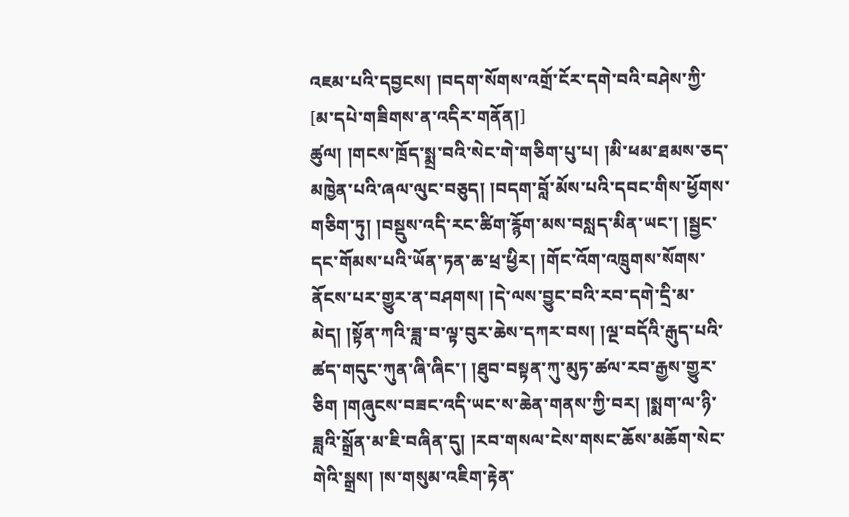འཇམ་པའི་དབྱངས། །བདག་སོགས་འགྲོ་ངོར་དགེ་བའི་བཤེས་ཀྱི་
[མ་དཔེ་གཟིགས་ན་འདིར་གནོན།]
ཚུལ། །གངས་ཁྲོད་སྨྲ་བའི་སེང་གེ་གཅིག་པུ་པ། །མི་ཕམ་ཐམས་ཅད་མཁྱེན་པའི་ཞལ་ལུང་བཅུད། །བདག་བློ་མོས་པའི་དབང་གིས་ཕྱོགས་གཅིག་ཏུ། །བསྡུས་འདི་རང་ཚིག་རྙོག་མས་བསླད་མིན་ཡང་། །སྦྱང་དང་གོམས་པའི་ཡོན་ཏན་ཆ་ཕྲ་ཕྱིར། །གོང་འོག་འཁྲུགས་སོགས་ནོངས་པར་གྱུར་ན་བཤགས། །དེ་ལས་བྱུང་བའི་རབ་དགེ་དྲི་མ་མེད། །སྟོན་ཀའི་ཟླ་བ་ལྟ་བུར་ཆེས་དཀར་བས། །ལྔ་བདོའི་རྒུད་པའི་ཚད་གདུང་ཀུན་ཞི་ཞིང་། །ཐུབ་བསྟན་ཀུ་མུཏ་ཚལ་རབ་རྒྱས་གྱུར་ཅིག །གཞུངས་བཟང་འདི་ཡང་ས་ཆེན་གནས་ཀྱི་བར། །སྨག་ལ་ཉི་ཟླའི་སྒྲོན་མ་ཇི་བཞིན་དུ། །རབ་གསལ་ངེས་གསང་ཆོས་མཆོག་སེང་གེའི་སྒྲས། །ས་གསུམ་འཇིག་རྟེན་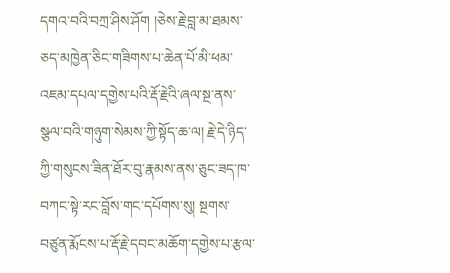དགའ་བའི་བཀྲ་ཤིས་ཤོག །ཅེས་རྗེ་བླ་མ་ཐམས་ཅད་མཁྱེན་ཅིང་གཟིགས་པ་ཆེན་པོ་མི་ཕམ་འཇམ་དཔལ་དགྱེས་པའི་རྡོ་རྗེའི་ཞལ་སྔ་ནས་སྩལ་བའི་གཉུག་སེམས་ཀྱི་སྟོད་ཆ་ལ། རྗེ་དེ་ཉིད་ཀྱི་གསུངས་ཟིན་ཐོར་བུ་རྣམས་ནས་ཅུང་ཟད་ཁ་བཀང་སྟེ་རང་བློས་གང་དཔོགས་སུ། སྔགས་བཙུན་རྨོངས་པ་རྡོ་རྗེ་དབང་མཆོག་དགྱེས་པ་རྩལ་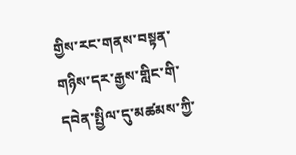གྱིས་རང་གནས་བསྟན་གཉིས་དར་རྒྱས་གླིང་གི་དབེན་སྤྱིལ་དུ་མཚམས་ཀྱི་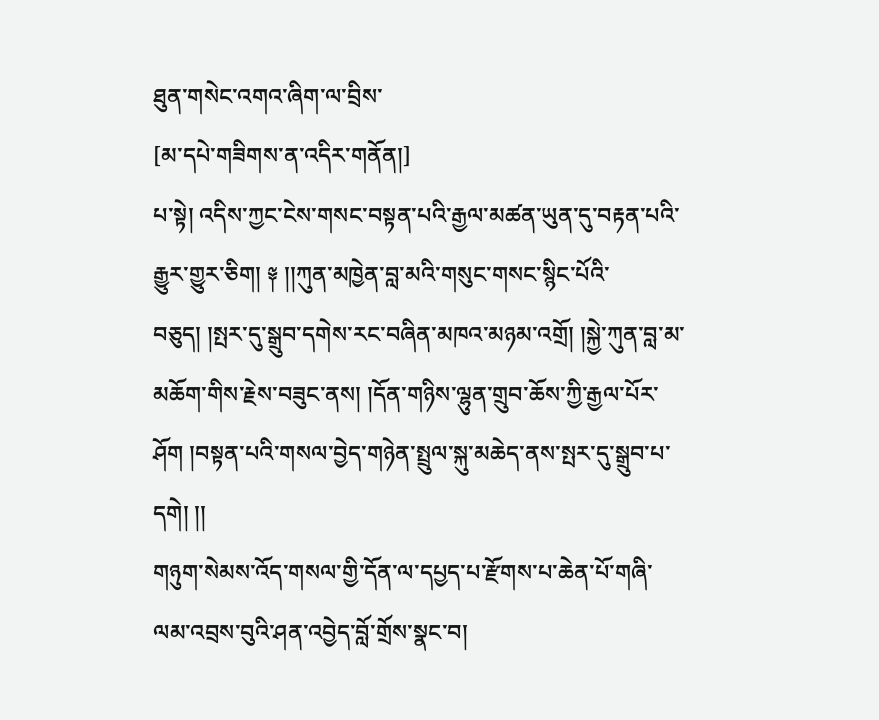ཐུན་གསེང་འགའ་ཞིག་ལ་བྲིས་
[མ་དཔེ་གཟིགས་ན་འདིར་གནོན།]
པ་སྟེ། འདིས་ཀྱང་ངེས་གསང་བསྟན་པའི་རྒྱལ་མཚན་ཡུན་དུ་བརྟན་པའི་རྒྱུར་གྱུར་ཅིག། ༈ །།ཀུན་མཁྱེན་བླ་མའི་གསུང་གསང་སྙིང་པོའི་བཅུད། །སྤར་དུ་སྒྲུབ་དགེས་རང་བཞིན་མཁའ་མཉམ་འགྲོ། །སྐྱེ་ཀུན་བླ་མ་མཆོག་གིས་རྗེས་བཟུང་ནས། །དོན་གཉིས་ལྷུན་གྲུབ་ཆོས་ཀྱི་རྒྱལ་པོར་ཤོག །བསྟན་པའི་གསལ་བྱེད་གཉེན་སྤྲུལ་སྐུ་མཆེད་ནས་སྤར་དུ་སྒྲུབ་པ་དགེ། །།
གཉུག་སེམས་འོད་གསལ་གྱི་དོན་ལ་དཔྱད་པ་རྫོགས་པ་ཆེན་པོ་གཞི་ལམ་འབྲས་བུའི་ཤན་འབྱེད་བློ་གྲོས་སྣང་བ།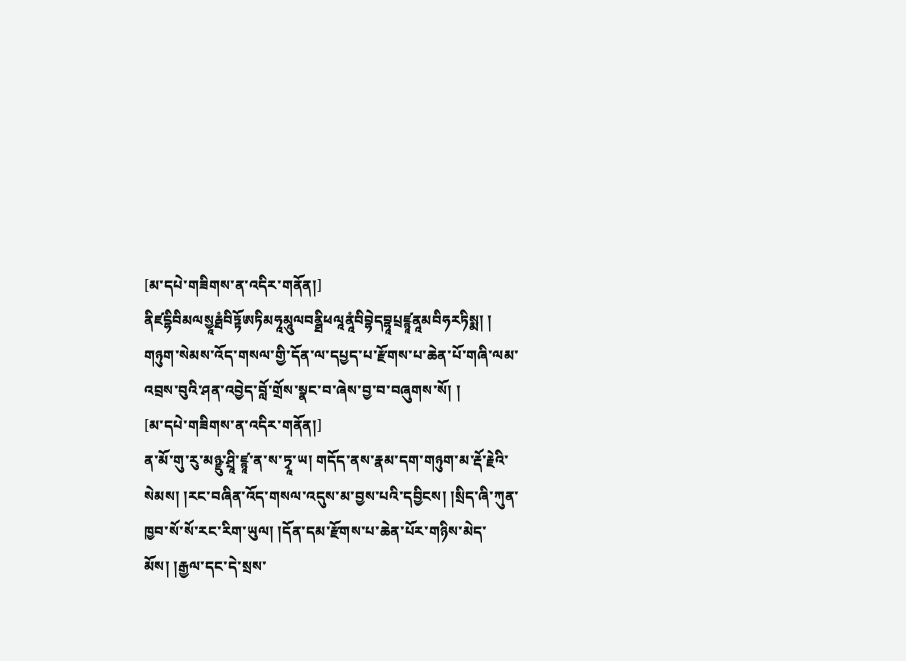[མ་དཔེ་གཟིགས་ན་འདིར་གནོན།]
ནིཛདྷིབིམལསྱཱརྠཾབིཏྟོཨཏིམཧཱམཱུལབནྠིཕལཱནཱཾབིབྷེདབྷཱཔྲཛྙཱནཱམབིཧརཏིསྨ། །
གཉུག་སེམས་འོད་གསལ་གྱི་དོན་ལ་དཔྱད་པ་རྫོགས་པ་ཆེན་པོ་གཞི་ལམ་འབྲས་བུའི་ཤན་འབྱེད་བློ་གྲོས་སྣང་བ་ཞེས་བྱ་བ་བཞུགས་སོ། །
[མ་དཔེ་གཟིགས་ན་འདིར་གནོན།]
ན་མོ་གུ་རུ་མཉྫུ་ཤྲཱི་ཛྙཱ་ན་ས་ཏྭཱ་ཡ། གདོད་ནས་རྣམ་དག་གཉུག་མ་རྡོ་རྗེའི་སེམས། །རང་བཞིན་འོད་གསལ་འདུས་མ་བྱས་པའི་དབྱིངས། །སྲིད་ཞི་ཀུན་ཁྱབ་སོ་སོ་རང་རིག་ཡུལ། །དོན་དམ་རྫོགས་པ་ཆེན་པོར་གཉིས་མེད་མོས། །རྒྱལ་དང་དེ་སྲས་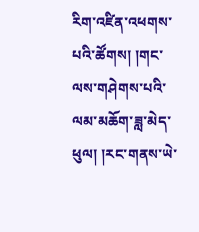རིག་འཛིན་འཕགས་པའི་ཚོགས། །གང་ལས་གཤེགས་པའི་ལམ་མཆོག་ཟླ་མེད་ཕུལ། །རང་གནས་ཡེ་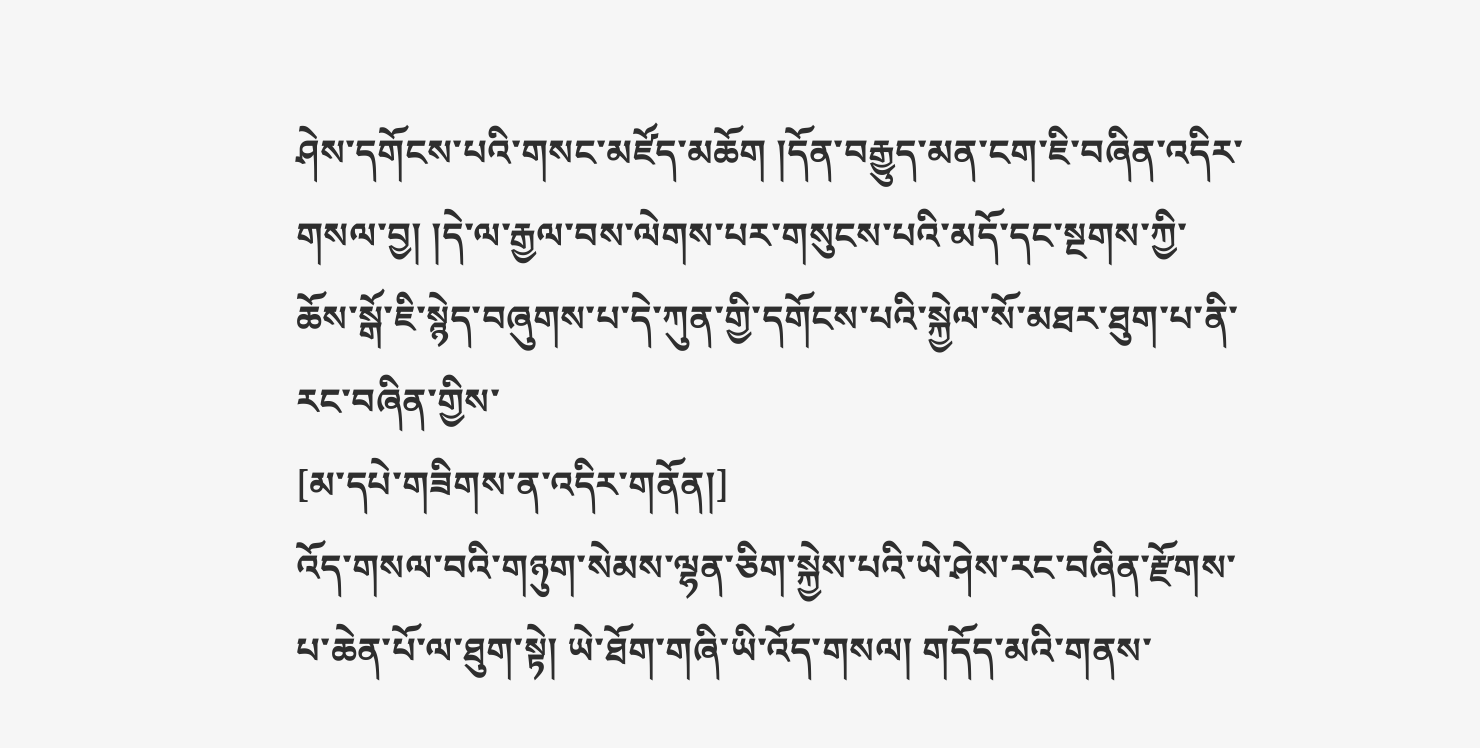ཤེས་དགོངས་པའི་གསང་མཛོད་མཆོག །དོན་བརྒྱུད་མན་ངག་ཇི་བཞིན་འདིར་གསལ་བྱ། །དེ་ལ་རྒྱལ་བས་ལེགས་པར་གསུངས་པའི་མདོ་དང་སྔགས་ཀྱི་ཆོས་སྒོ་ཇི་སྙེད་བཞུགས་པ་དེ་ཀུན་གྱི་དགོངས་པའི་སྐྱེལ་སོ་མཐར་ཐུག་པ་ནི་རང་བཞིན་གྱིས་
[མ་དཔེ་གཟིགས་ན་འདིར་གནོན།]
འོད་གསལ་བའི་གཉུག་སེམས་ལྷན་ཅིག་སྐྱེས་པའི་ཡེ་ཤེས་རང་བཞིན་རྫོགས་པ་ཆེན་པོ་ལ་ཐུག་སྟེ། ཡེ་ཐོག་གཞི་ཡི་འོད་གསལ། གདོད་མའི་གནས་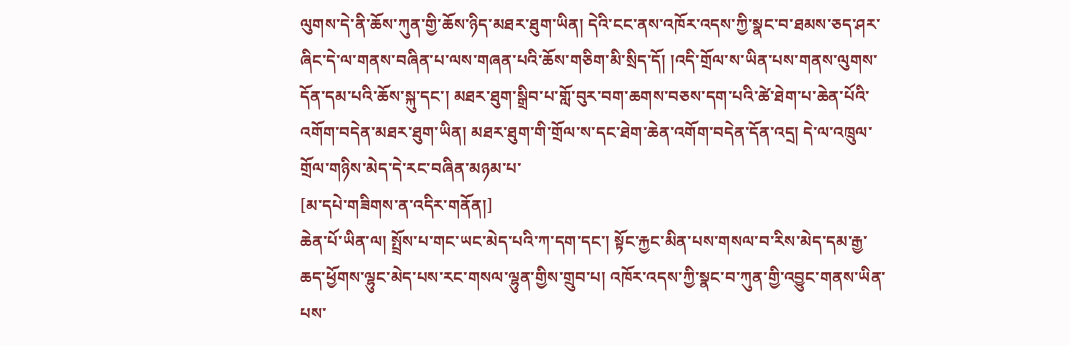ལུགས་དེ་ནི་ཆོས་ཀུན་གྱི་ཆོས་ཉིད་མཐར་ཐུག་ཡིན། དེའི་ངང་ནས་འཁོར་འདས་ཀྱི་སྣང་བ་ཐམས་ཅད་ཤར་ཞིང་དེ་ལ་གནས་བཞིན་པ་ལས་གཞན་པའི་ཆོས་གཅིག་མི་སྲིད་དོ། །འདི་གྲོལ་ས་ཡིན་པས་གནས་ལུགས་དོན་དམ་པའི་ཆོས་སྐུ་དང་། མཐར་ཐུག་སྒྲིབ་པ་གློ་བུར་བག་ཆགས་བཅས་དག་པའི་ཚེ་ཐེག་པ་ཆེན་པོའི་འགོག་བདེན་མཐར་ཐུག་ཡིན། མཐར་ཐུག་གི་གྲོལ་ས་དང་ཐེག་ཆེན་འགོག་བདེན་དོན་འདྲ། དེ་ལ་འཁྲུལ་གྲོལ་གཉིས་མེད་དེ་རང་བཞིན་མཉམ་པ་
[མ་དཔེ་གཟིགས་ན་འདིར་གནོན།]
ཆེན་པོ་ཡིན་ལ། སྤྲོས་པ་གང་ཡང་མེད་པའི་ཀ་དག་དང་། སྟོང་རྐྱང་མིན་པས་གསལ་བ་རིས་མེད་དམ་རྒྱ་ཆད་ཕྱོགས་ལྷུང་མེད་པས་རང་གསལ་ལྷུན་གྱིས་གྲུབ་པ། འཁོར་འདས་ཀྱི་སྣང་བ་ཀུན་གྱི་འབྱུང་གནས་ཡིན་པས་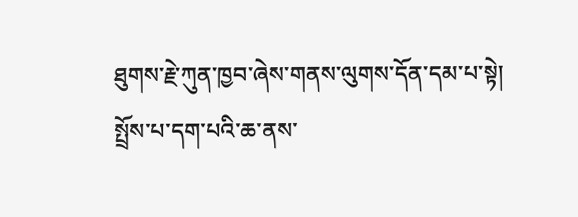ཐུགས་རྗེ་ཀུན་ཁྱབ་ཞེས་གནས་ལུགས་དོན་དམ་པ་སྟེ། སྤྲོས་པ་དག་པའི་ཆ་ནས་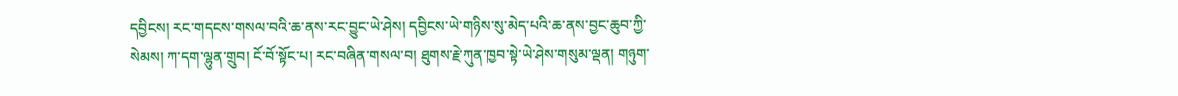དབྱིངས། རང་གདངས་གསལ་བའི་ཆ་ནས་རང་བྱུང་ཡེ་ཤེས། དབྱིངས་ཡེ་གཉིས་སུ་མེད་པའི་ཆ་ནས་བྱང་ཆུབ་ཀྱི་སེམས། ཀ་དག་ལྷུན་གྲུབ། ངོ་བོ་སྟོང་པ། རང་བཞིན་གསལ་བ། ཐུགས་རྗེ་ཀུན་ཁྱབ་སྟེ་ཡེ་ཤེས་གསུམ་ལྡན། གཉུག་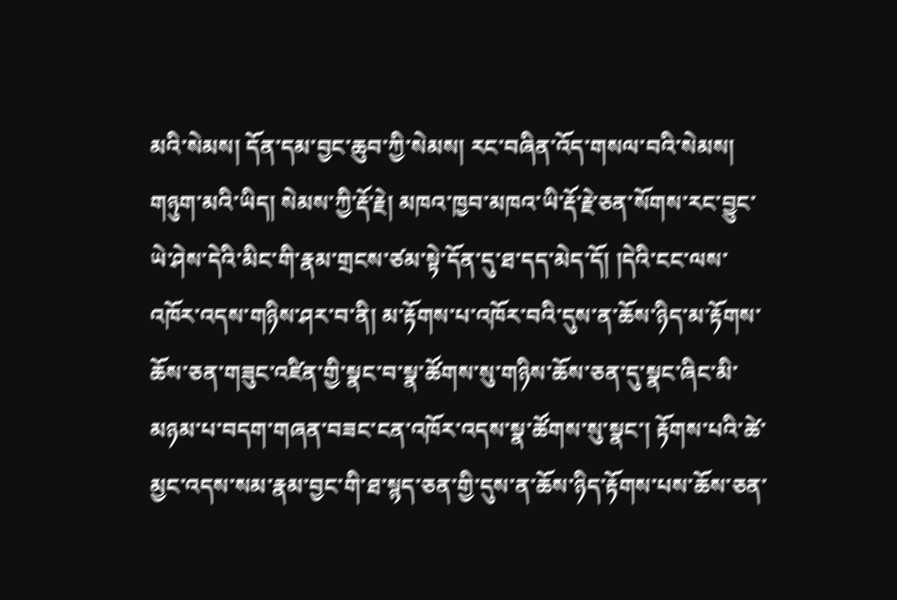མའི་སེམས། དོན་དམ་བྱང་ཆུབ་ཀྱི་སེམས། རང་བཞིན་འོད་གསལ་བའི་སེམས། གཉུག་མའི་ཡིད། སེམས་ཀྱི་རྡོ་རྗེ། མཁའ་ཁྱབ་མཁའ་ཡི་རྡོ་རྗེ་ཅན་སོགས་རང་བྱུང་ཡེ་ཤེས་དེའི་མིང་གི་རྣམ་གྲངས་ཙམ་སྟེ་དོན་དུ་ཐ་དད་མེད་དོ། །དེའི་ངང་ལས་འཁོར་འདས་གཉིས་ཤར་བ་ནི། མ་རྟོགས་པ་འཁོར་བའི་དུས་ན་ཆོས་ཉིད་མ་རྟོགས་ཆོས་ཅན་གཟུང་འཛིན་གྱི་སྣང་བ་སྣ་ཚོགས་སུ་གཉིས་ཆོས་ཅན་དུ་སྣང་ཞིང་མི་མཉམ་པ་བདག་གཞན་བཟང་ངན་འཁོར་འདས་སྣ་ཚོགས་སུ་སྣང་། རྟོགས་པའི་ཚེ་མྱང་འདས་སམ་རྣམ་བྱང་གི་ཐ་སྙད་ཅན་གྱི་དུས་ན་ཆོས་ཉིད་རྟོགས་པས་ཆོས་ཅན་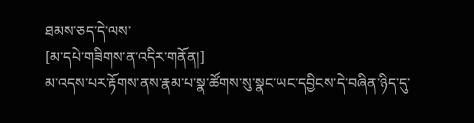ཐམས་ཅད་དེ་ལས་
[མ་དཔེ་གཟིགས་ན་འདིར་གནོན།]
མ་འདས་པར་རྟོགས་ནས་རྣམ་པ་སྣ་ཚོགས་སུ་སྣང་ཡང་དབྱིངས་དེ་བཞིན་ཉིད་དུ་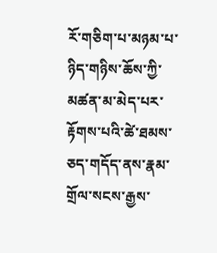རོ་གཅིག་པ་མཉམ་པ་ཉིད་གཉིས་ཆོས་ཀྱི་མཚན་མ་མེད་པར་རྟོགས་པའི་ཚེ་ཐམས་ཅད་གདོད་ནས་རྣམ་གྲོལ་སངས་རྒྱས་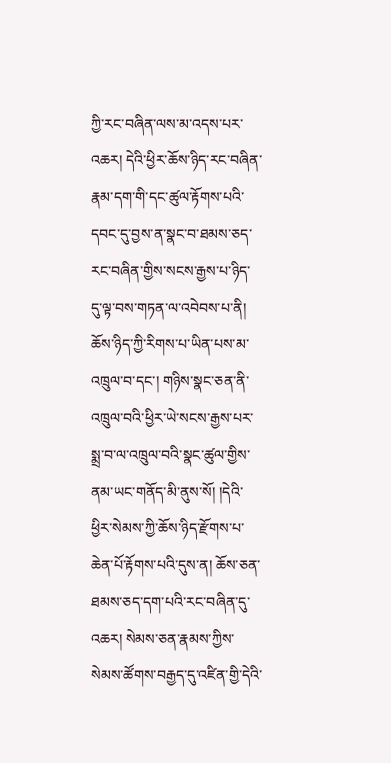ཀྱི་རང་བཞིན་ལས་མ་འདས་པར་འཆར། དེའི་ཕྱིར་ཆོས་ཉིད་རང་བཞིན་རྣམ་དག་གི་དང་ཚུལ་རྟོགས་པའི་དབང་དུ་བྱས་ན་སྣང་བ་ཐམས་ཅད་རང་བཞིན་གྱིས་སངས་རྒྱས་པ་ཉིད་དུ་ལྟ་བས་གཏན་ལ་འབེབས་པ་ནི། ཆོས་ཉིད་ཀྱི་རིགས་པ་ཡིན་པས་མ་འཁྲུལ་བ་དང་། གཉིས་སྣང་ཅན་ནི་འཁྲུལ་བའི་ཕྱིར་ཡེ་སངས་རྒྱས་པར་སྨྲ་བ་ལ་འཁྲུལ་བའི་སྣང་ཚུལ་གྱིས་ནམ་ཡང་གནོད་མི་ནུས་སོ། །དེའི་ཕྱིར་སེམས་ཀྱི་ཆོས་ཉིད་རྫོགས་པ་ཆེན་པོ་རྟོགས་པའི་དུས་ན། ཆོས་ཅན་ཐམས་ཅད་དག་པའི་རང་བཞིན་དུ་འཆར། སེམས་ཅན་རྣམས་ཀྱིས་སེམས་ཚོགས་བརྒྱད་དུ་འཛིན་གྱི་དེའི་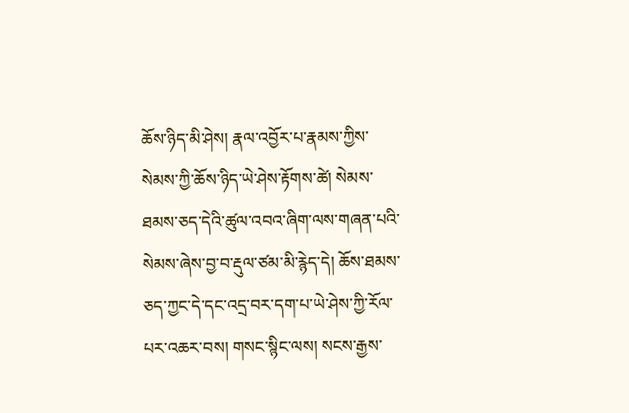ཆོས་ཉིད་མི་ཤེས། རྣལ་འབྱོར་པ་རྣམས་ཀྱིས་སེམས་ཀྱི་ཆོས་ཉིད་ཡེ་ཤེས་རྟོགས་ཚེ། སེམས་ཐམས་ཅད་དེའི་ཚུལ་འབའ་ཞིག་ལས་གཞན་པའི་སེམས་ཞེས་བྱ་བ་རྡུལ་ཙམ་མི་རྙེད་དེ། ཆོས་ཐམས་ཅད་ཀྱང་དེ་དང་འདྲ་བར་དག་པ་ཡེ་ཤེས་ཀྱི་རོལ་པར་འཆར་བས། གསང་སྙིང་ལས། སངས་རྒྱས་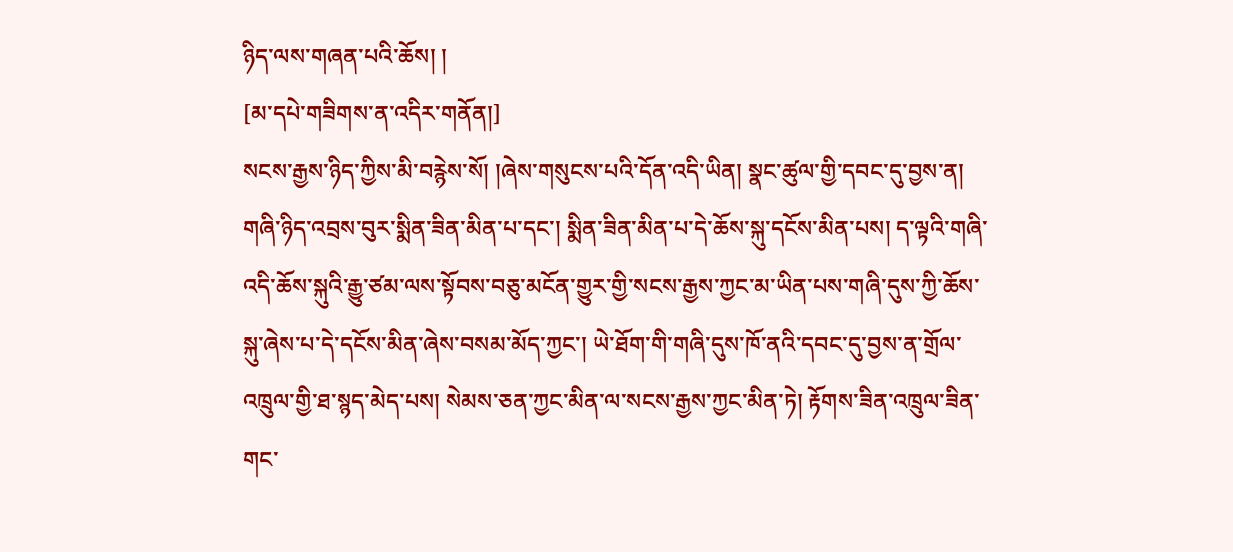ཉིད་ལས་གཞན་པའི་ཆོས། །
[མ་དཔེ་གཟིགས་ན་འདིར་གནོན།]
སངས་རྒྱས་ཉིད་ཀྱིས་མི་བརྙེས་སོ། །ཞེས་གསུངས་པའི་དོན་འདི་ཡིན། སྣང་ཚུལ་གྱི་དབང་དུ་བྱས་ན། གཞི་ཉིད་འབྲས་བུར་སྨིན་ཟིན་མིན་པ་དང་། སྨིན་ཟིན་མིན་པ་དེ་ཆོས་སྐུ་དངོས་མིན་པས། ད་ལྟའི་གཞི་འདི་ཆོས་སྐུའི་རྒྱུ་ཙམ་ལས་སྟོབས་བཅུ་མངོན་གྱུར་གྱི་སངས་རྒྱས་ཀྱང་མ་ཡིན་པས་གཞི་དུས་ཀྱི་ཆོས་སྐུ་ཞེས་པ་དེ་དངོས་མིན་ཞེས་བསམ་མོད་ཀྱང་། ཡེ་ཐོག་གི་གཞི་དུས་ཁོ་ནའི་དབང་དུ་བྱས་ན་གྲོལ་འཁྲུལ་གྱི་ཐ་སྙད་མེད་པས། སེམས་ཅན་ཀྱང་མིན་ལ་སངས་རྒྱས་ཀྱང་མིན་ཏེ། རྟོགས་ཟིན་འཁྲུལ་ཟིན་གང་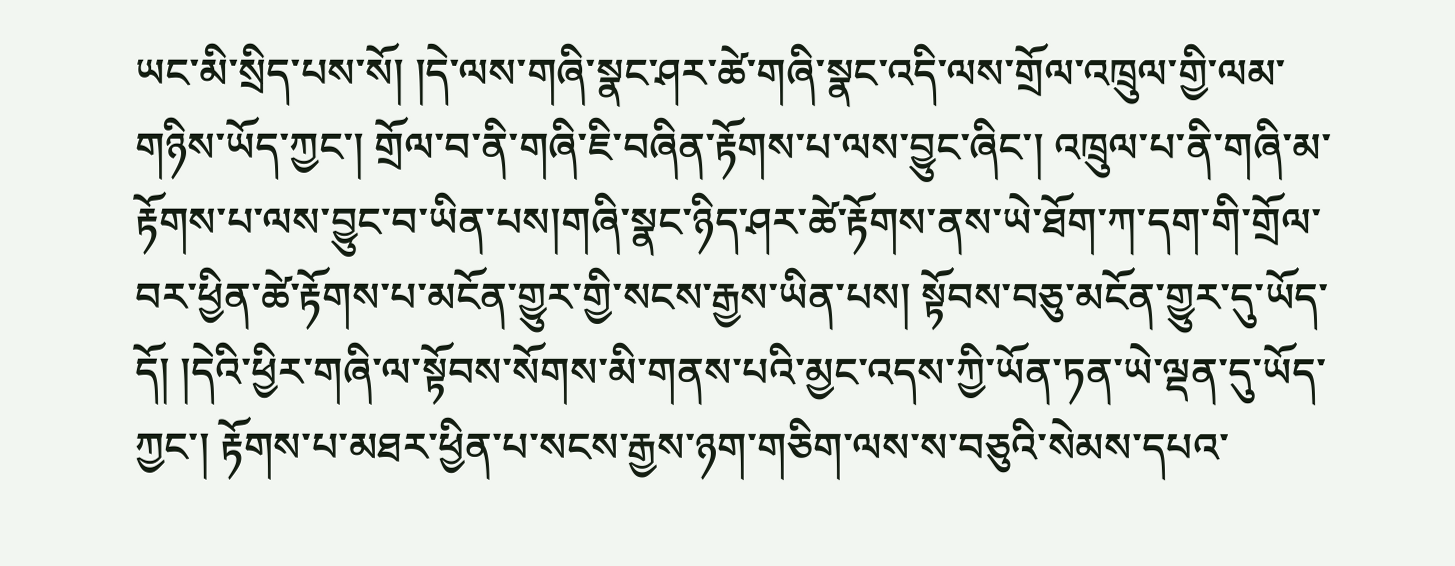ཡང་མི་སྲིད་པས་སོ། །དེ་ལས་གཞི་སྣང་ཤར་ཚེ་གཞི་སྣང་འདི་ལས་གྲོལ་འཁྲུལ་གྱི་ལམ་གཉིས་ཡོད་ཀྱང་། གྲོལ་བ་ནི་གཞི་ཇི་བཞིན་རྟོགས་པ་ལས་བྱུང་ཞིང་། འཁྲུལ་པ་ནི་གཞི་མ་རྟོགས་པ་ལས་བྱུང་བ་ཡིན་པས།གཞི་སྣང་ཉིད་ཤར་ཚེ་རྟོགས་ནས་ཡེ་ཐོག་ཀ་དག་གི་གྲོལ་བར་ཕྱིན་ཚེ་རྟོགས་པ་མངོན་གྱུར་གྱི་སངས་རྒྱས་ཡིན་པས། སྟོབས་བཅུ་མངོན་གྱུར་དུ་ཡོད་དོ། །དེའི་ཕྱིར་གཞི་ལ་སྟོབས་སོགས་མི་གནས་པའི་མྱང་འདས་ཀྱི་ཡོན་ཏན་ཡེ་ལྡན་དུ་ཡོད་ཀྱང་། རྟོགས་པ་མཐར་ཕྱིན་པ་སངས་རྒྱས་ཉག་གཅིག་ལས་ས་བཅུའི་སེམས་དཔའ་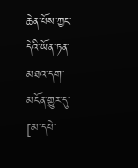ཆེན་པོས་ཀྱང་དེའི་ཡོན་ཏན་མཐའ་དག་མངོན་གྱུར་དུ་
[མ་དཔེ་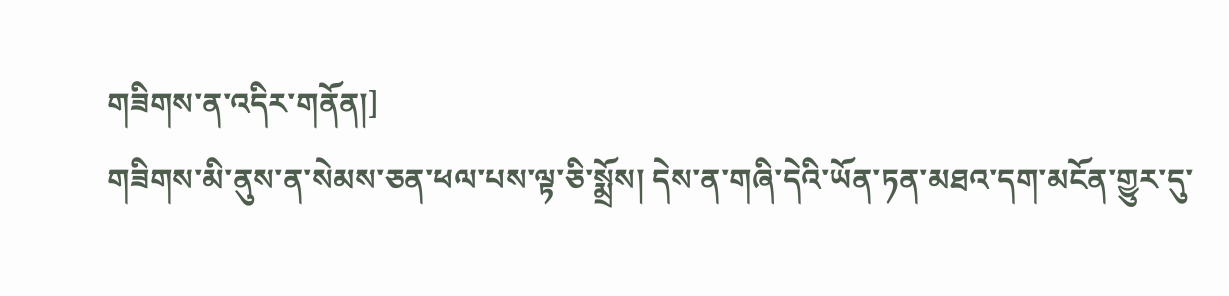གཟིགས་ན་འདིར་གནོན།]
གཟིགས་མི་ནུས་ན་སེམས་ཅན་ཕལ་པས་ལྟ་ཅི་སྨྲོས། དེས་ན་གཞི་དེའི་ཡོན་ཏན་མཐའ་དག་མངོན་གྱུར་དུ་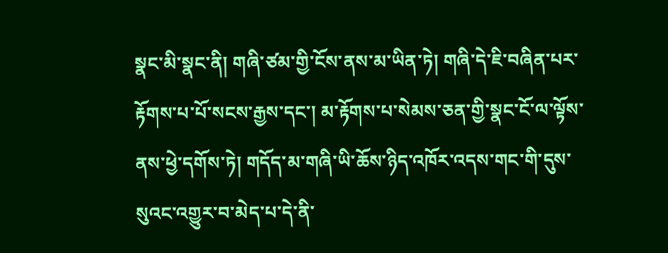སྣང་མི་སྣང་ནི། གཞི་ཙམ་གྱི་ངོས་ནས་མ་ཡིན་ཏེ། གཞི་དེ་ཇི་བཞིན་པར་རྟོགས་པ་པོ་སངས་རྒྱས་དང་། མ་རྟོགས་པ་སེམས་ཅན་གྱི་སྣང་ངོ་ལ་ལྟོས་ནས་ཕྱེ་དགོས་ཏེ། གདོད་མ་གཞི་ཡི་ཆོས་ཉིད་འཁོར་འདས་གང་གི་དུས་སུའང་འགྱུར་བ་མེད་པ་དེ་ནི་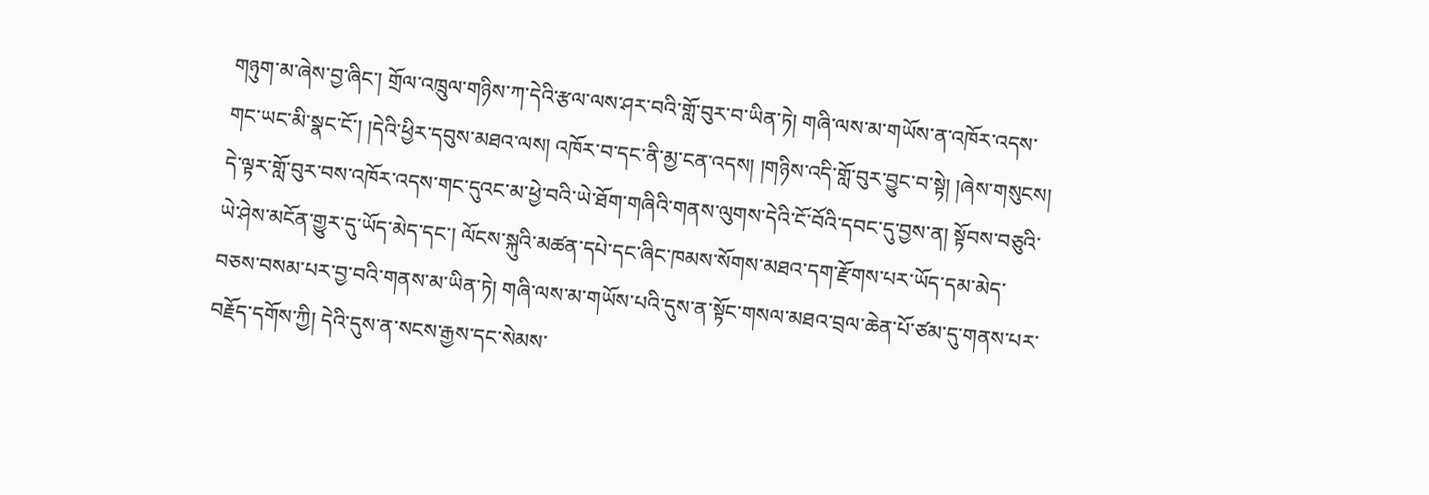གཉུག་མ་ཞེས་བྱ་ཞིང་། གྲོལ་འཁྲུལ་གཉིས་ཀ་དེའི་རྩལ་ལས་ཤར་བའི་གློ་བུར་བ་ཡིན་ཏེ། གཞི་ལས་མ་གཡོས་ན་འཁོར་འདས་གང་ཡང་མི་སྣང་ངོ་། །དེའི་ཕྱིར་དབུས་མཐའ་ལས། འཁོར་བ་དང་ནི་མྱ་ངན་འདས། །གཉིས་འདི་གློ་བུར་བྱུང་བ་སྟེ། །ཞེས་གསུངས། དེ་ལྟར་གློ་བུར་བས་འཁོར་འདས་གང་དུའང་མ་ཕྱེ་བའི་ཡེ་ཐོག་གཞིའི་གནས་ལུགས་དེའི་ངོ་བོའི་དབང་དུ་བྱས་ན། སྟོབས་བཅུའི་ཡེ་ཤེས་མངོན་གྱུར་དུ་ཡོད་མེད་དང་། ལོངས་སྐུའི་མཚན་དཔེ་དང་ཞིང་ཁམས་སོགས་མཐའ་དག་རྫོགས་པར་ཡོད་དམ་མེད་བཅས་བསམ་པར་བྱ་བའི་གནས་མ་ཡིན་ཏེ། གཞི་ལས་མ་གཡོས་པའི་དུས་ན་སྟོང་གསལ་མཐའ་བྲལ་ཆེན་པོ་ཙམ་དུ་གནས་པར་བརྗོད་དགོས་ཀྱི། དེའི་དུས་ན་སངས་རྒྱས་དང་སེམས་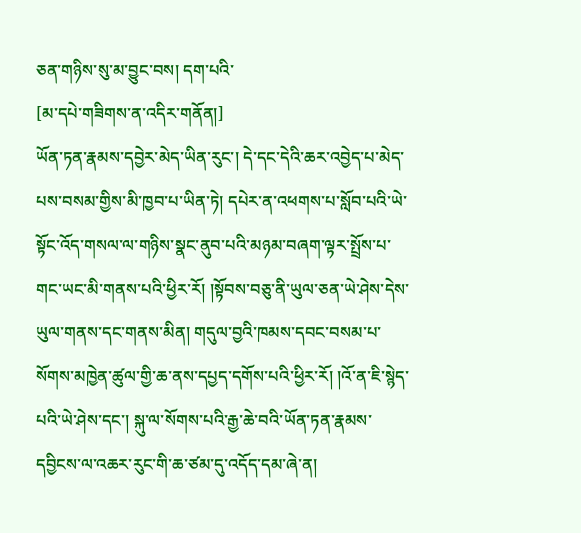ཅན་གཉིས་སུ་མ་བྱུང་བས། དག་པའི་
[མ་དཔེ་གཟིགས་ན་འདིར་གནོན།]
ཡོན་ཏན་རྣམས་དབྱེར་མེད་ཡིན་རུང་། དེ་དང་དེའི་ཆར་འབྱེད་པ་མེད་པས་བསམ་གྱིས་མི་ཁྱབ་པ་ཡིན་ཏེ། དཔེར་ན་འཕགས་པ་སློབ་པའི་ཡེ་སྟོང་འོད་གསལ་ལ་གཉིས་སྣང་ནུབ་པའི་མཉམ་བཞག་ལྟར་སྤྲོས་པ་གང་ཡང་མི་གནས་པའི་ཕྱིར་རོ། །སྟོབས་བཅུ་ནི་ཡུལ་ཅན་ཡེ་ཤེས་དེས་ཡུལ་གནས་དང་གནས་མིན། གདུལ་བྱའི་ཁམས་དབང་བསམ་པ་སོགས་མཁྱེན་ཚུལ་གྱི་ཆ་ནས་དཔྱད་དགོས་པའི་ཕྱིར་རོ། །འོ་ན་ཇི་སྙེད་པའི་ཡེ་ཤེས་དང་། སྐུ་ལ་སོགས་པའི་རྒྱ་ཆེ་བའི་ཡོན་ཏན་རྣམས་དབྱིངས་ལ་འཆར་རུང་གི་ཆ་ཙམ་དུ་འདོད་དམ་ཞེ་ན།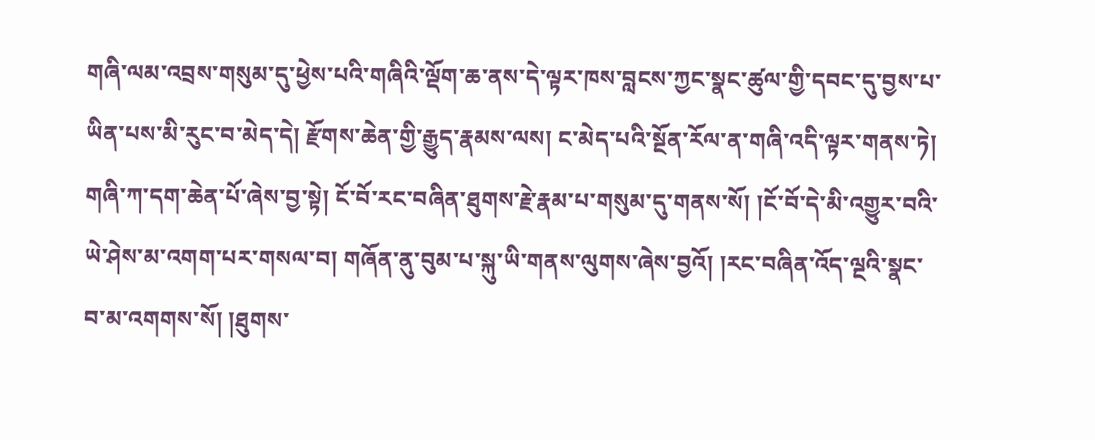གཞི་ལམ་འབྲས་གསུམ་དུ་ཕྱེས་པའི་གཞིའི་ལྡོག་ཆ་ནས་དེ་ལྟར་ཁས་བླངས་ཀྱང་སྣང་ཚུལ་གྱི་དབང་དུ་བྱས་པ་ཡིན་པས་མི་རུང་བ་མེད་དེ། རྫོགས་ཆེན་གྱི་རྒྱུད་རྣམས་ལས། ང་མེད་པའི་སྔོན་རོལ་ན་གཞི་འདི་ལྟར་གནས་ཏེ། གཞི་ཀ་དག་ཆེན་པོ་ཞེས་བྱ་སྟེ། ངོ་བོ་རང་བཞིན་ཐུགས་རྗེ་རྣམ་པ་གསུམ་དུ་གནས་སོ། །ངོ་བོ་དེ་མི་འགྱུར་བའི་ཡེ་ཤེས་མ་འགག་པར་གསལ་བ། གཞོན་ནུ་བུམ་པ་སྐུ་ཡི་གནས་ལུགས་ཞེས་བྱའོ། །རང་བཞིན་འོད་ལྔའི་སྣང་བ་མ་འགགས་སོ། །ཐུགས་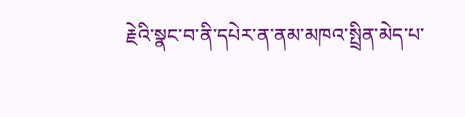རྗེའི་སྣང་བ་ནི་དཔེར་ན་ནམ་མཁའ་སྤྲིན་མེད་པ་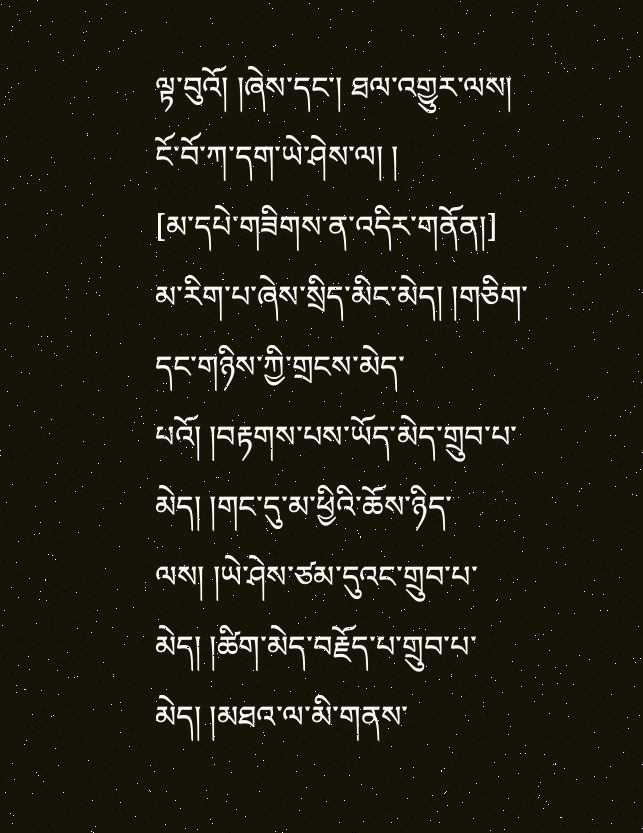ལྟ་བུའོ། །ཞེས་དང་། ཐལ་འགྱུར་ལས། ངོ་བོ་ཀ་དག་ཡེ་ཤེས་ལ། །
[མ་དཔེ་གཟིགས་ན་འདིར་གནོན།]
མ་རིག་པ་ཞེས་སྲིད་མིང་མེད། །གཅིག་དང་གཉིས་ཀྱི་གྲངས་མེད་པའོ། །བརྟགས་པས་ཡོད་མེད་གྲུབ་པ་མེད། །གང་དུ་མ་ཕྱིའི་ཆོས་ཉིད་ལས། །ཡེ་ཤེས་ཙམ་དུའང་གྲུབ་པ་མེད། །ཚིག་མེད་བརྗོད་པ་གྲུབ་པ་མེད། །མཐའ་ལ་མི་གནས་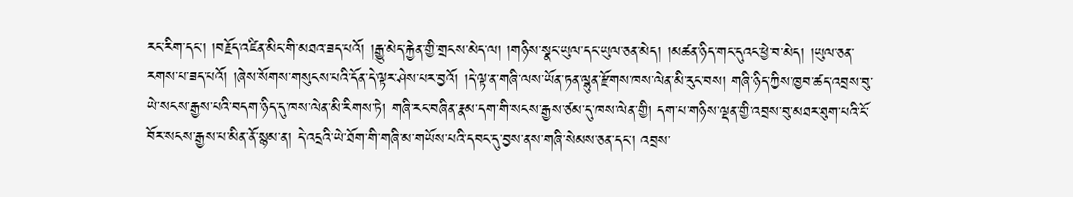རང་རིག་དང་། །བརྗོད་འཛིན་མིང་གི་མཐའ་ཟད་པའོ། །རྒྱུ་མེད་རྐྱེན་གྱི་གྲངས་མེད་ལ། །གཉིས་སྣང་ཡུལ་དང་ཡུལ་ཅན་མེད། །མཚན་ཉིད་གང་དུའང་ཕྱེ་བ་མེད། །ཡུལ་ཅན་རགས་པ་ཟད་པའོ། །ཞེས་སོགས་གསུངས་པའི་དོན་དེ་ལྟར་ཤེས་པར་བྱའོ། །དེ་ལྟ་ན་གཞི་ལས་ཡོན་ཏན་ལྷུན་རྫོགས་ཁས་ལེན་མི་རུང་བས། གཞི་ཉིད་ཀྱིས་ཁྱབ་ཚད་འབྲས་བུ་ཡེ་སངས་རྒྱས་པའི་བདག་ཉིད་དུ་ཁས་ལེན་མི་རིགས་ཏེ། གཞི་རང་བཞིན་རྣམ་དག་གི་སངས་རྒྱས་ཙམ་དུ་ཁས་ལེན་གྱི། དག་པ་གཉིས་ལྡན་གྱི་འབྲས་བུ་མཐར་ཐུག་པའི་ངོ་བོར་སངས་རྒྱས་པ་མིན་ནོ་སྙམ་ན། དེ་འདྲའི་ཡེ་ཐོག་གི་གཞི་མ་གཡོས་པའི་དབང་དུ་བྱས་ནས་གཞི་སེམས་ཅན་དང་། འབྲས་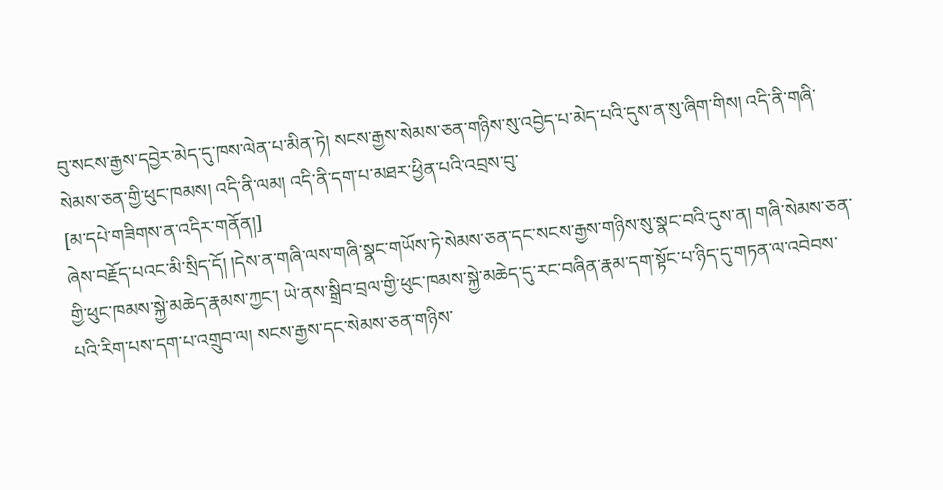བུ་སངས་རྒྱས་དབྱེར་མེད་དུ་ཁས་ལེན་པ་མིན་ཏེ། སངས་རྒྱས་སེམས་ཅན་གཉིས་སུ་འབྱེད་པ་མེད་པའི་དུས་ན་སུ་ཞིག་གིས། འདི་ནི་གཞི་སེམས་ཅན་གྱི་ཕུང་ཁམས། འདི་ནི་ལམ། འདི་ནི་དག་པ་མཐར་ཕྱིན་པའི་འབྲས་བུ་
[མ་དཔེ་གཟིགས་ན་འདིར་གནོན།]
ཞེས་བརྗོད་པའང་མི་སྲིད་དོ། །དེས་ན་གཞི་ལས་གཞི་སྣང་གཡོས་ཏེ་སེམས་ཅན་དང་སངས་རྒྱས་གཉིས་སུ་སྣང་བའི་དུས་ན། གཞི་སེམས་ཅན་གྱི་ཕུང་ཁམས་སྐྱེ་མཆེད་རྣམས་ཀྱང་། ཡེ་ནས་སྒྲིབ་བྲལ་གྱི་ཕུང་ཁམས་སྐྱེ་མཆེད་དུ་རང་བཞིན་རྣམ་དག་སྟོང་པ་ཉིད་དུ་གཏན་ལ་འབེབས་པའི་རིག་པས་དག་པ་འགྲུབ་ལ། སངས་རྒྱས་དང་སེམས་ཅན་གཉིས་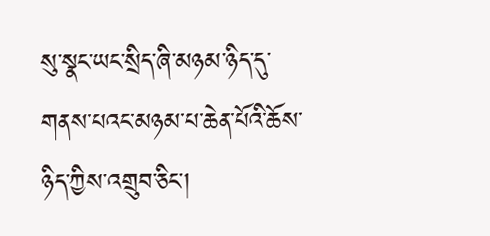སུ་སྣང་ཡང་སྲིད་ཞི་མཉམ་ཉིད་དུ་གནས་པའང་མཉམ་པ་ཆེན་པོའི་ཆོས་ཉིད་ཀྱིས་འགྲུབ་ཅིང་།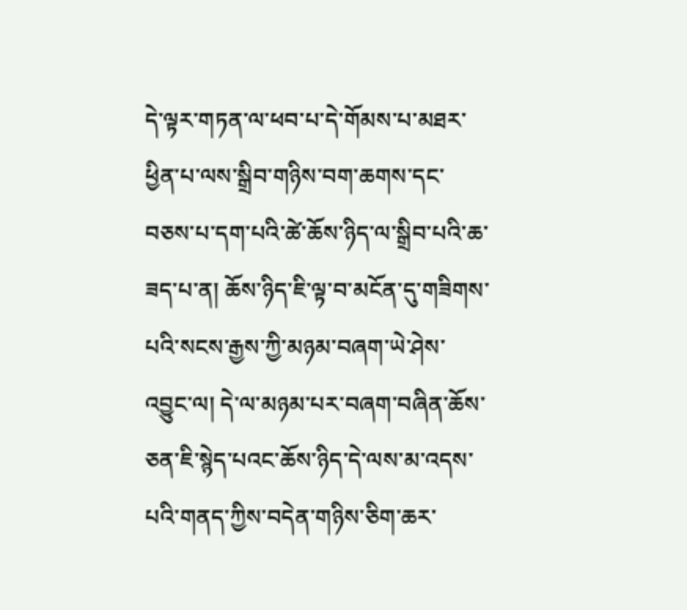དེ་ལྟར་གཏན་ལ་ཕབ་པ་དེ་གོམས་པ་མཐར་ཕྱིན་པ་ལས་སྒྲིབ་གཉིས་བག་ཆགས་དང་བཅས་པ་དག་པའི་ཚེ་ཆོས་ཉིད་ལ་སྒྲིབ་པའི་ཆ་ཟད་པ་ན། ཆོས་ཉིད་ཇི་ལྟ་བ་མངོན་དུ་གཟིགས་པའི་སངས་རྒྱས་ཀྱི་མཉམ་བཞག་ཡེ་ཤེས་འབྱུང་ལ། དེ་ལ་མཉམ་པར་བཞག་བཞིན་ཆོས་ཅན་ཇི་སྙེད་པའང་ཆོས་ཉིད་དེ་ལས་མ་འདས་པའི་གནད་ཀྱིས་བདེན་གཉིས་ཅིག་ཆར་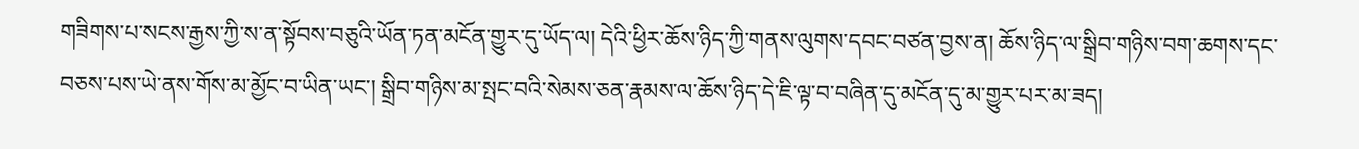གཟིགས་པ་སངས་རྒྱས་ཀྱི་ས་ན་སྟོབས་བཅུའི་ཡོན་ཏན་མངོན་གྱུར་དུ་ཡོད་ལ། དེའི་ཕྱིར་ཆོས་ཉིད་ཀྱི་གནས་ལུགས་དབང་བཙན་བྱས་ན། ཆོས་ཉིད་ལ་སྒྲིབ་གཉིས་བག་ཆགས་དང་བཅས་པས་ཡེ་ནས་གོས་མ་མྱོང་བ་ཡིན་ཡང་། སྒྲིབ་གཉིས་མ་སྤང་བའི་སེམས་ཅན་རྣམས་ལ་ཆོས་ཉིད་དེ་ཇི་ལྟ་བ་བཞིན་དུ་མངོན་དུ་མ་གྱུར་པར་མ་ཟད།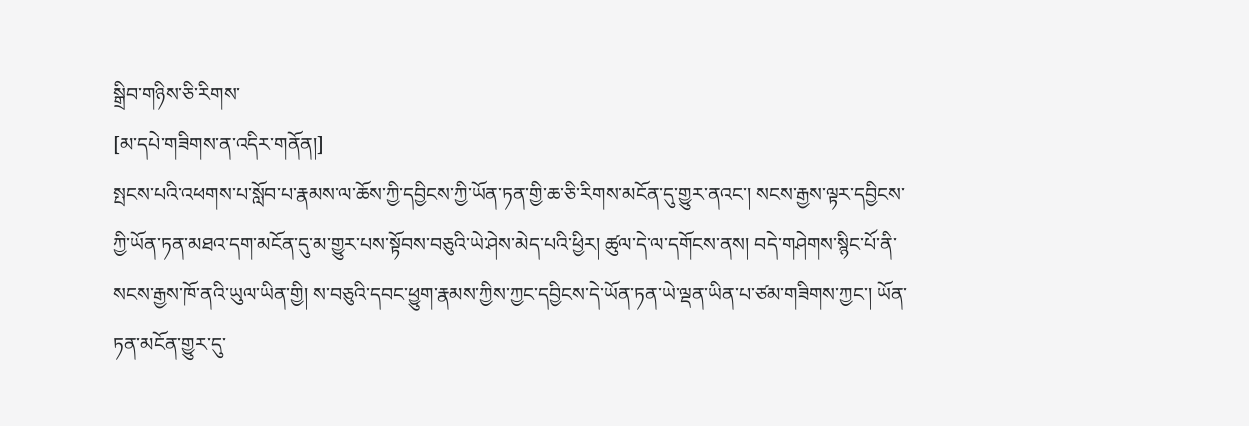སྒྲིབ་གཉིས་ཅི་རིགས་
[མ་དཔེ་གཟིགས་ན་འདིར་གནོན།]
སྤངས་པའི་འཕགས་པ་སློབ་པ་རྣམས་ལ་ཆོས་ཀྱི་དབྱིངས་ཀྱི་ཡོན་ཏན་གྱི་ཆ་ཅི་རིགས་མངོན་དུ་གྱུར་ནའང་། སངས་རྒྱས་ལྟར་དབྱིངས་ཀྱི་ཡོན་ཏན་མཐའ་དག་མངོན་དུ་མ་གྱུར་པས་སྟོབས་བཅུའི་ཡེ་ཤེས་མེད་པའི་ཕྱིར། ཚུལ་དེ་ལ་དགོངས་ནས། བདེ་གཤེགས་སྙིང་པོ་ནི་སངས་རྒྱས་ཁོ་ནའི་ཡུལ་ཡིན་གྱི། ས་བཅུའི་དབང་ཕྱུག་རྣམས་ཀྱིས་ཀྱང་དབྱིངས་དེ་ཡོན་ཏན་ཡེ་ལྡན་ཡིན་པ་ཙམ་གཟིགས་ཀྱང་། ཡོན་ཏན་མངོན་གྱུར་དུ་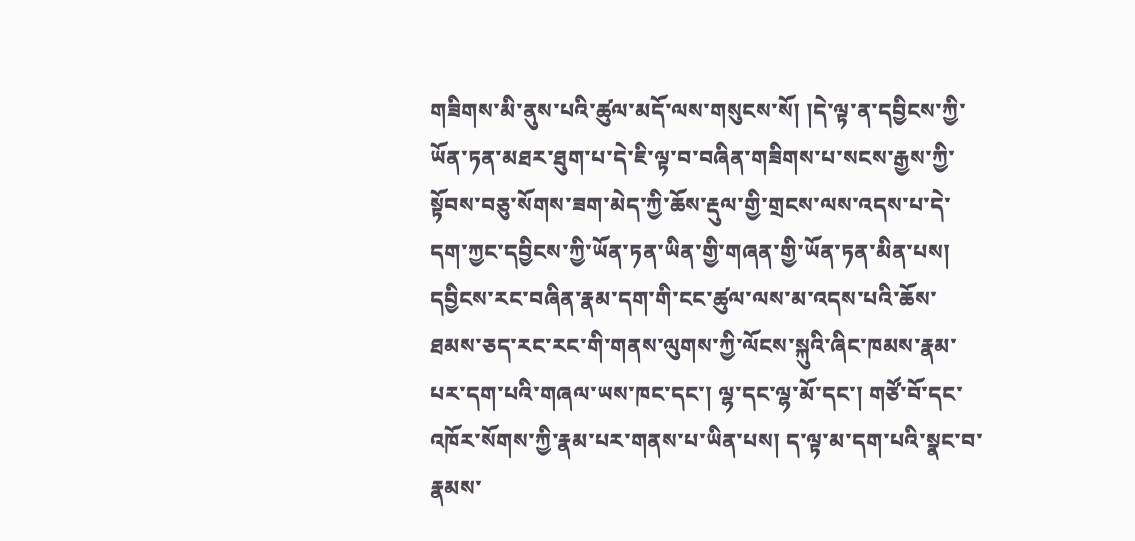གཟིགས་མི་ནུས་པའི་ཚུལ་མདོ་ལས་གསུངས་སོ། །དེ་ལྟ་ན་དབྱིངས་ཀྱི་ཡོན་ཏན་མཐར་ཐུག་པ་དེ་ཇི་ལྟ་བ་བཞིན་གཟིགས་པ་སངས་རྒྱས་ཀྱི་སྟོབས་བཅུ་སོགས་ཟག་མེད་ཀྱི་ཆོས་རྡུལ་གྱི་གྲངས་ལས་འདས་པ་དེ་དག་ཀྱང་དབྱིངས་ཀྱི་ཡོན་ཏན་ཡིན་གྱི་གཞན་གྱི་ཡོན་ཏན་མིན་པས། དབྱིངས་རང་བཞིན་རྣམ་དག་གི་ངང་ཚུལ་ལས་མ་འདས་པའི་ཆོས་ཐམས་ཅད་རང་རང་གི་གནས་ལུགས་ཀྱི་ལོངས་སྐུའི་ཞིང་ཁམས་རྣམ་པར་དག་པའི་གཞལ་ཡས་ཁང་དང་། ལྷ་དང་ལྷ་མོ་དང་། གཙོ་བོ་དང་འཁོར་སོགས་ཀྱི་རྣམ་པར་གནས་པ་ཡིན་པས། ད་ལྟ་མ་དག་པའི་སྣང་བ་རྣམས་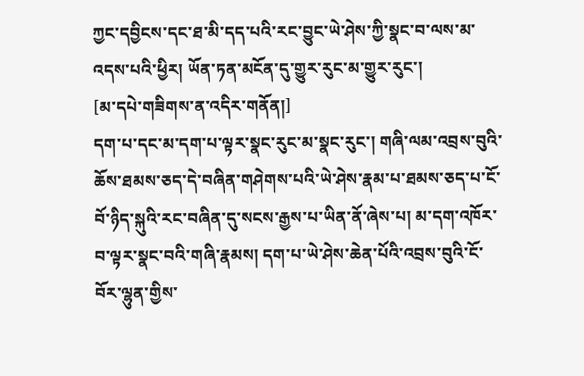ཀྱང་དབྱིངས་དང་ཐ་མི་དད་པའི་རང་བྱུང་ཡེ་ཤེས་ཀྱི་སྣང་བ་ལས་མ་འདས་པའི་ཕྱིར། ཡོན་ཏན་མངོན་དུ་གྱུར་རུང་མ་གྱུར་རུང་།
[མ་དཔེ་གཟིགས་ན་འདིར་གནོན།]
དག་པ་དང་མ་དག་པ་ལྟར་སྣང་རུང་མ་སྣང་རུང་། གཞི་ལམ་འབྲས་བུའི་ཆོས་ཐམས་ཅད་དེ་བཞིན་གཤེགས་པའི་ཡེ་ཤེས་རྣམ་པ་ཐམས་ཅད་པ་ངོ་བོ་ཉིད་སྐུའི་རང་བཞིན་དུ་སངས་རྒྱས་པ་ཡིན་ནོ་ཞེས་པ། མ་དག་འཁོར་བ་ལྟར་སྣང་བའི་གཞི་རྣམས། དག་པ་ཡེ་ཤེས་ཆེན་པོའི་འབྲས་བུའི་ངོ་བོར་ལྷུན་གྱིས་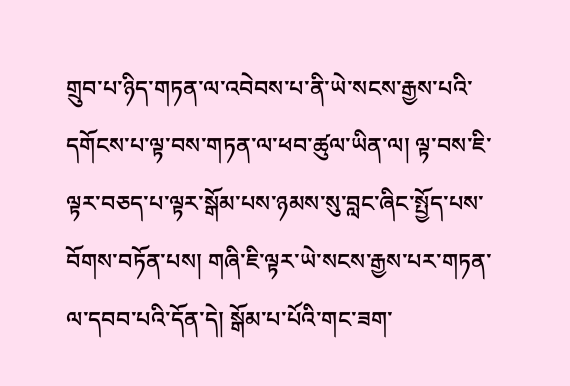གྲུབ་པ་ཉིད་གཏན་ལ་འབེབས་པ་ནི་ཡེ་སངས་རྒྱས་པའི་དགོངས་པ་ལྟ་བས་གཏན་ལ་ཕབ་ཚུལ་ཡིན་ལ། ལྟ་བས་ཇི་ལྟར་བཅད་པ་ལྟར་སྒོམ་པས་ཉམས་སུ་བླང་ཞིང་སྤྱོད་པས་བོགས་བཏོན་པས། གཞི་ཇི་ལྟར་ཡེ་སངས་རྒྱས་པར་གཏན་ལ་དབབ་པའི་དོན་དེ། སྒོམ་པ་པོའི་གང་ཟག་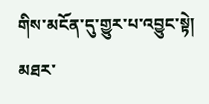གིས་མངོན་དུ་གྱུར་པ་འབྱུང་སྟེ། མཐར་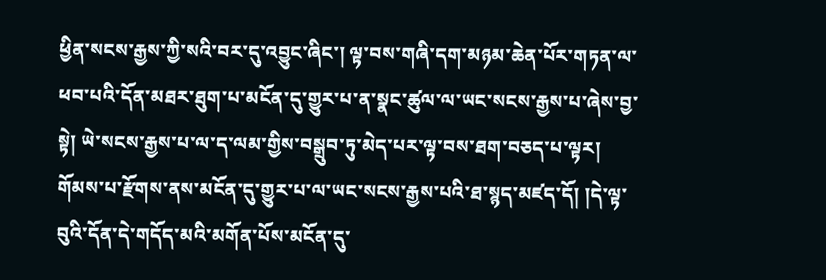ཕྱིན་སངས་རྒྱས་ཀྱི་སའི་བར་དུ་འབྱུང་ཞིང་། ལྟ་བས་གཞི་དག་མཉམ་ཆེན་པོར་གཏན་ལ་ཕབ་པའི་དོན་མཐར་ཐུག་པ་མངོན་དུ་གྱུར་པ་ན་སྣང་ཚུལ་ལ་ཡང་སངས་རྒྱས་པ་ཞེས་བྱ་སྟེ། ཡེ་སངས་རྒྱས་པ་ལ་ད་ལམ་གྱིས་བསྒྲུབ་ཏུ་མེད་པར་ལྟ་བས་ཐག་བཅད་པ་ལྟར། གོམས་པ་རྫོགས་ནས་མངོན་དུ་གྱུར་པ་ལ་ཡང་སངས་རྒྱས་པའི་ཐ་སྙད་མཛད་དོ། །དེ་ལྟ་བུའི་དོན་དེ་གདོད་མའི་མགོན་པོས་མངོན་དུ་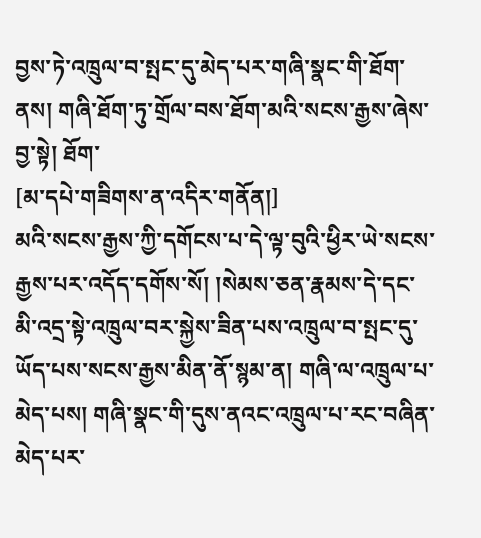བྱས་ཏེ་འཁྲུལ་བ་སྤང་དུ་མེད་པར་གཞི་སྣང་གི་ཐོག་ནས། གཞི་ཐོག་ཏུ་གྲོལ་བས་ཐོག་མའི་སངས་རྒྱས་ཞེས་བྱ་སྟེ། ཐོག་
[མ་དཔེ་གཟིགས་ན་འདིར་གནོན།]
མའི་སངས་རྒྱས་ཀྱི་དགོངས་པ་དེ་ལྟ་བུའི་ཕྱིར་ཡེ་སངས་རྒྱས་པར་འདོད་དགོས་སོ། །སེམས་ཅན་རྣམས་དེ་དང་མི་འདྲ་སྟེ་འཁྲུལ་བར་སྐྱེས་ཟིན་པས་འཁྲུལ་བ་སྤང་དུ་ཡོད་པས་སངས་རྒྱས་མིན་ནོ་སྙམ་ན། གཞི་ལ་འཁྲུལ་པ་མེད་པས། གཞི་སྣང་གི་དུས་ནའང་འཁྲུལ་པ་རང་བཞིན་མེད་པར་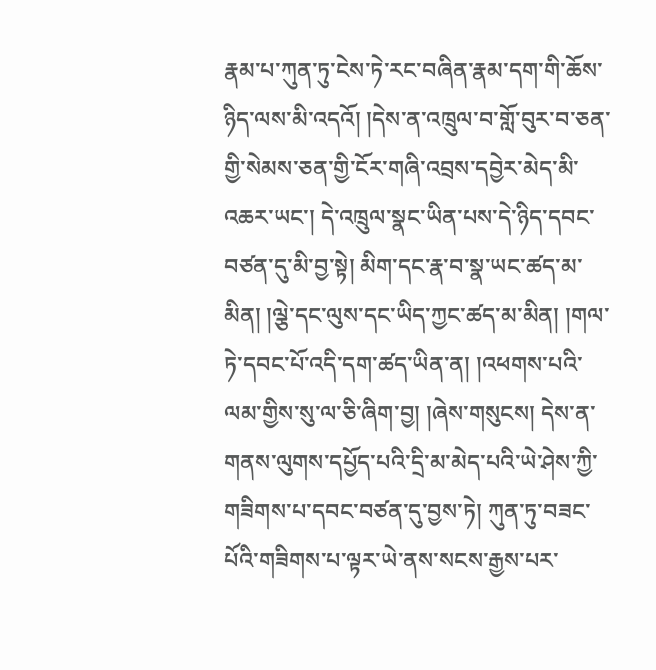རྣམ་པ་ཀུན་ཏུ་ངེས་ཏེ་རང་བཞིན་རྣམ་དག་གི་ཆོས་ཉིད་ལས་མི་འདའོ། །དེས་ན་འཁྲུལ་བ་གློ་བུར་བ་ཅན་གྱི་སེམས་ཅན་གྱི་ངོར་གཞི་འབྲས་དབྱེར་མེད་མི་འཆར་ཡང་། དེ་འཁྲུལ་སྣང་ཡིན་པས་དེ་ཉིད་དབང་བཙན་དུ་མི་བྱ་སྟེ། མིག་དང་རྣ་བ་སྣ་ཡང་ཚད་མ་མིན། །ལྕེ་དང་ལུས་དང་ཡིད་ཀྱང་ཚད་མ་མིན། །གལ་ཏེ་དབང་པོ་འདི་དག་ཚད་ཡིན་ན། །འཕགས་པའི་ལམ་གྱིས་སུ་ལ་ཅི་ཞིག་བྱ། །ཞེས་གསུངས། དེས་ན་གནས་ལུགས་དཔྱོད་པའི་དྲི་མ་མེད་པའི་ཡེ་ཤེས་ཀྱི་གཟིགས་པ་དབང་བཙན་དུ་བྱས་ཏེ། ཀུན་ཏུ་བཟང་པོའི་གཟིགས་པ་ལྟར་ཡེ་ནས་སངས་རྒྱས་པར་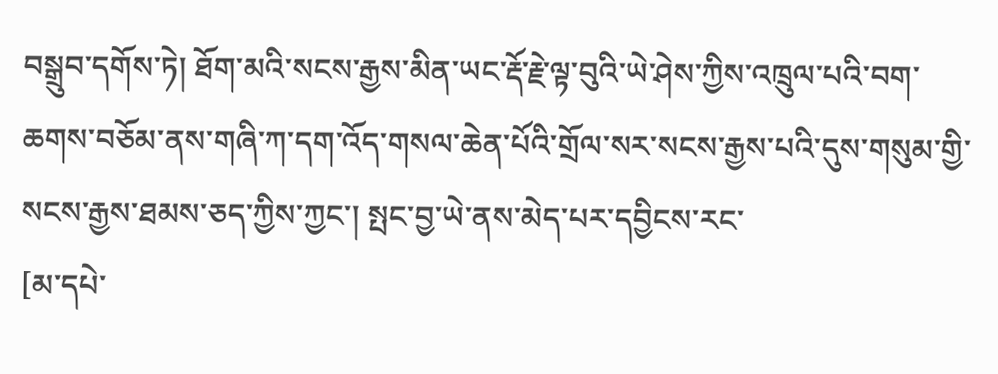བསྒྲུབ་དགོས་ཏེ། ཐོག་མའི་སངས་རྒྱས་མིན་ཡང་རྡོ་རྗེ་ལྟ་བུའི་ཡེ་ཤེས་ཀྱིས་འཁྲུལ་པའི་བག་ཆགས་བཅོམ་ནས་གཞི་ཀ་དག་འོད་གསལ་ཆེན་པོའི་གྲོལ་སར་སངས་རྒྱས་པའི་དུས་གསུམ་གྱི་སངས་རྒྱས་ཐམས་ཅད་ཀྱིས་ཀྱང་། སྤང་བྱ་ཡེ་ནས་མེད་པར་དབྱིངས་རང་
[མ་དཔེ་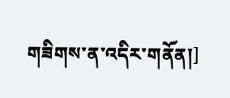གཟིགས་ན་འདིར་གནོན།]